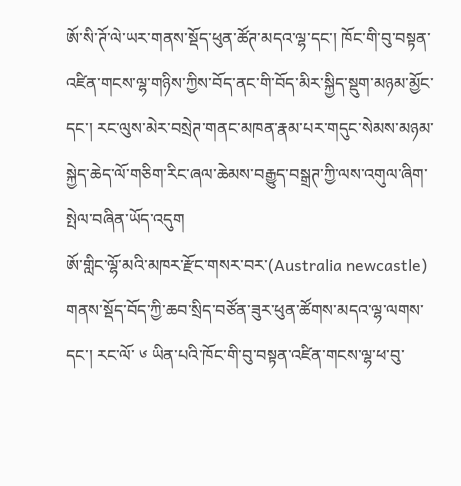ཨོ་སི་ཊོ་ལེ་ཡར་གནས་སྡོད་ཕུན་ཚོཊ་མདའ་ལྷ་དང་། ཁོང་གི་བུ་བསྟན་འཛིན་གངས་ལྷ་གཉིས་ཀྱིས་བོད་ནང་གི་བོད་མིར་སྐྱིད་སྡུག་མཉམ་མྱོང་དང་། རང་ལུས་མེར་བསྲེཊ་གནང་མཁན་རྣམ་པར་གདུང་སེམས་མཉམ་སྐྱེད་ཆེད་ལོ་གཅིག་རིང་ཞལ་ཆེམས་བརྒྱུད་བསྒྲཊ་ཀྱི་ལས་འགུལ་ཞིག་སྤེལ་བཞིན་ཡོད་འདུག
ཨོ་གླིང་ལྷོ་མའི་མཁར་རྫོང་གསར་བར་(Australia newcastle) གནས་སྡོད་བོད་ཀྱི་ཆབ་སྲིད་བཙོན་ཟུར་ཕུན་ཚོགས་མདའ་ལྷ་ལགས་དང་། རང་ལོ་ ༦ ཡིན་པའི་ཁོང་གི་བུ་བསྟན་འཛིན་གངས་ལྷ་ཕ་བུ་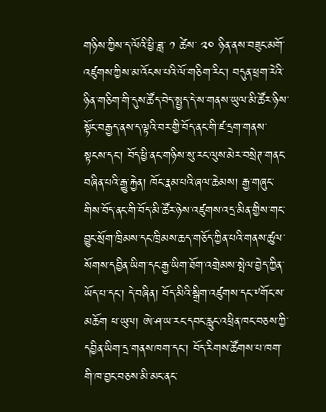གཉིས་ཀྱིས་ད་ལོའི་ཕྱི་ཟླ་ ༡ ཚེས་ ༢༠ ཉིན་ནས་བཟུང་མགོ་འཛུགས་ཀྱིས་མ་འོངས་པའི་ལོ་གཅིག་རིང་། བདུན་ཕྲག་རེའི་ཉིན་གཅིག་གི་དུས་ཚོད་བེད་སྤྱད་དེ་ས་གནས་ཡུལ་མི་ཚོར་ཉིས་སྟོང་བརྒྱད་ནས་ད་ལྟའི་བར་གྱི་བོད་ནང་གི་ཛ་དྲག་གནས་སྟངས་དང་། བོད་ཕྱི་ནང་གཉིས་སུ་རང་ལུས་མེར་བསྲེཊ་གནང་བཞིན་པའི་རྒྱུ་རྐྱེན། ཁོང་རྣམ་པའི་ཞལ་ཆེམས། རྒྱ་གཞུང་གིས་བོད་ནང་གི་བོད་མི་ཚོར་ཉེས་འཛུགས་འདྲ་མིན་གྱིས་གང་བྱུང་སྲོག་ཁྲིམས་དང་ཁྲིམས་ཆད་གཅོད་ཀྱིན་པའི་གནས་ཚུལ་སོགས་དབྱིན་ཡིག་དང་རྒྱ་ཡིག་ཐོག་འགྲེམས་སྤེལ་བྱེད་ཀྱིན་ཡོད་པ་དང་། དེ་བཞིན། བོད་མིའི་སྒྲིག་འཛུགས་དང་༸གོང་ས་མཆོག ཕ་ཡུལ། ཨེ་ཤ་ཡ་རང་དབང་རླུང་འཕྲིན་ཁང་བཅས་ཀྱི་དབྱིན་ཡིག་དྲ་གནས་ཁག་དང་། བོད་རིགས་ཚོགས་པ་ཁག་གི་ཁ་བྱང་བཅས་མི་མང་ནང་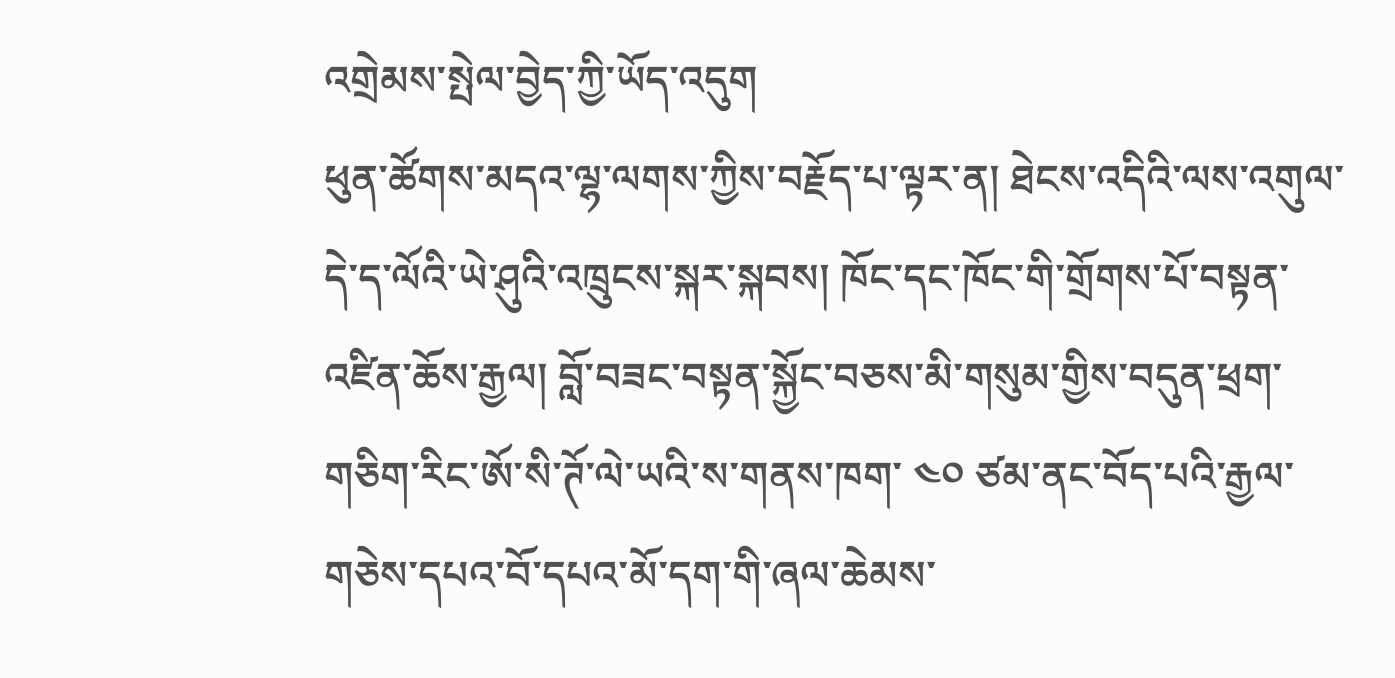འགྲེམས་སྤེལ་བྱེད་ཀྱི་ཡོད་འདུག
ཕུན་ཚོགས་མདའ་ལྷ་ལགས་ཀྱིས་བརྗོད་པ་ལྟར་ན། ཐེངས་འདིའི་ལས་འགུལ་དེ་ད་ལོའི་ཡེ་ཤུའི་འཁྲུངས་སྐར་སྐབས། ཁོང་དང་ཁོང་གི་གྲོགས་པོ་བསྟན་འཛིན་ཆོས་རྒྱལ། བློ་བཟང་བསྟན་སྐྱོང་བཅས་མི་གསུམ་གྱིས་བདུན་ཕྲག་གཅིག་རིང་ཨོ་སི་ཊོ་ལེ་ཡའི་ས་གནས་ཁག་ ༤༠ ཙམ་ནང་བོད་པའི་རྒྱལ་གཅེས་དཔའ་བོ་དཔའ་མོ་དག་གི་ཞལ་ཆེམས་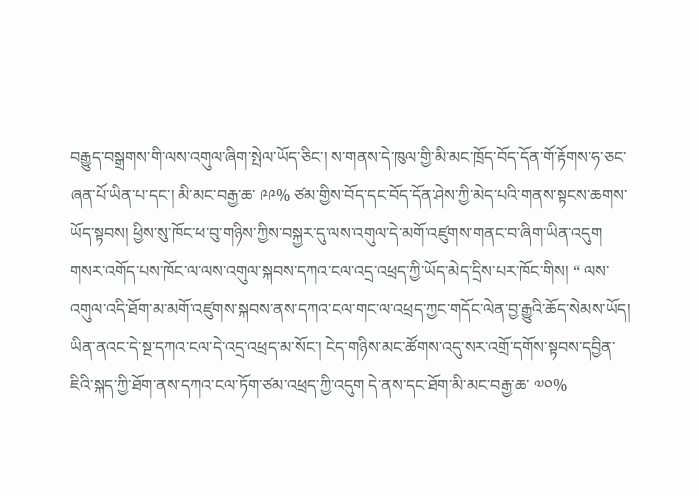བརྒྱུད་བསྒྲགས་གི་ལས་འགུལ་ཞིག་སྤེལ་ཡོད་ཅིང་། ས་གནས་དེ་ཁུལ་གྱི་མི་མང་ཁྲོད་བོད་དོན་གོ་རྟོགས་ཧ་ཅང་ཞན་པོ་ཡིན་པ་དང་། མི་མང་བརྒྱ་ཆ་ ༩༩% ཙམ་གྱིས་བོད་དང་བོད་དོན་ཤེས་ཀྱི་མེད་པའི་གནས་སྟངས་ཆགས་ཡོད་སྟབས། ཕྱིས་སུ་ཁོང་ཕ་བུ་གཉིས་ཀྱིས་བསྐྱར་དུ་ལས་འགུལ་དེ་མགོ་འཛུགས་གནང་བ་ཞིག་ཡིན་འདུག
གསར་འགོད་པས་ཁོང་ལ་ལས་འགུལ་སྐབས་དཀའ་ངལ་འདྲ་འཕྲད་ཀྱི་ཡོད་མེད་དྲིས་པར་ཁོང་གིས། “ ལས་འགུལ་འདི་ཐོག་མ་མགོ་འཛུགས་སྐབས་ནས་དཀའ་ངལ་གང་ལ་འཕྲད་ཀྱང་གདོང་ལེན་བྱ་རྒྱུའི་ཆོད་སེམས་ཡོད། ཡིན་ནའང་དེ་སྔ་དཀའ་ངལ་དེ་འདྲ་འཕྲད་མ་སོང་། ངེད་གཉིས་མང་ཚོགས་འདུ་སར་འགྲོ་དགོས་སྟབས་དབྱིན་ཇིའི་སྐད་ཀྱི་ཐོག་ནས་དཀའ་ངལ་ཏོག་ཙམ་འཕྲད་ཀྱི་འདུག དེ་ནས་དང་ཐོག་མི་མང་བརྒྱ་ཆ་ ༧༠%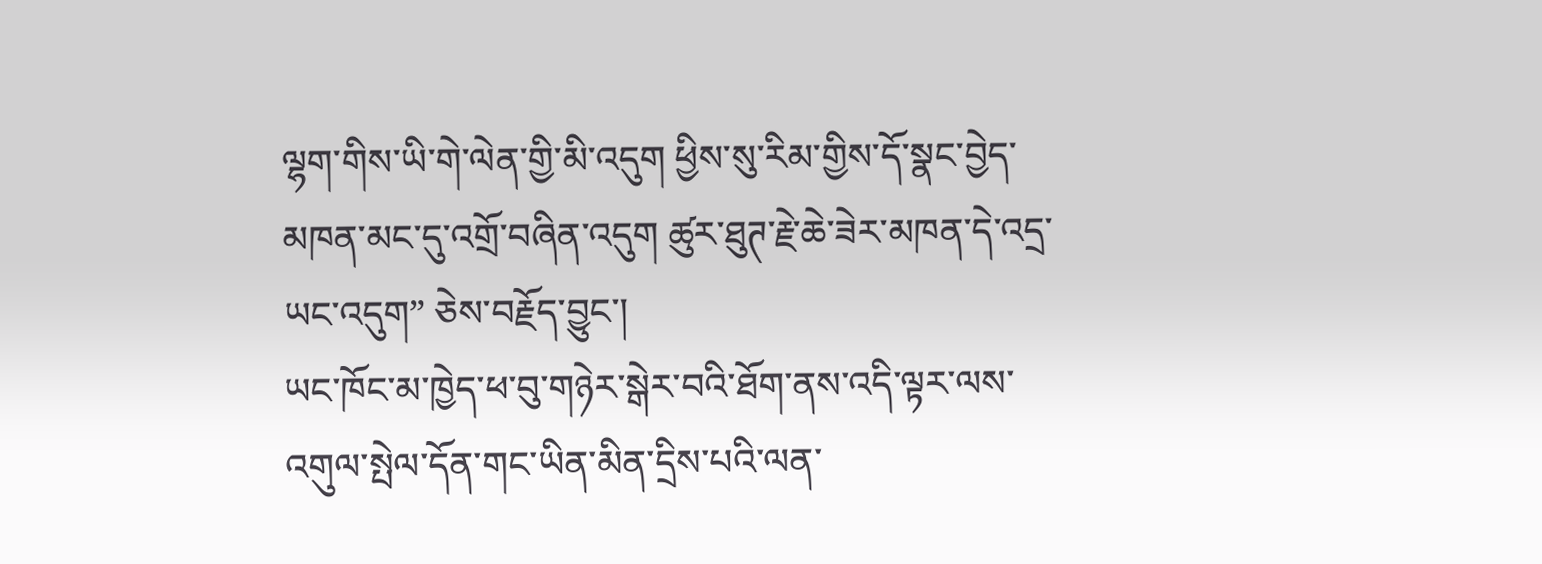ལྷག་གིས་ཡི་གེ་ལེན་གྱི་མི་འདུག ཕྱིས་སུ་རིམ་གྱིས་དོ་སྣང་བྱེད་མཁན་མང་དུ་འགྲོ་བཞིན་འདུག ཚུར་ཐུཊ་རྗེ་ཆེ་ཟེར་མཁན་དེ་འདྲ་ཡང་འདུག” ཅེས་བརྗོད་བྱུང་།
ཡང་ཁོང་མ་ཁྱེད་ཕ་བུ་གཉེར་སྒེར་བའི་ཐོག་ནས་འདི་ལྟར་ལས་འགུལ་སྤེལ་དོན་གང་ཡིན་མིན་དྲིས་པའི་ལན་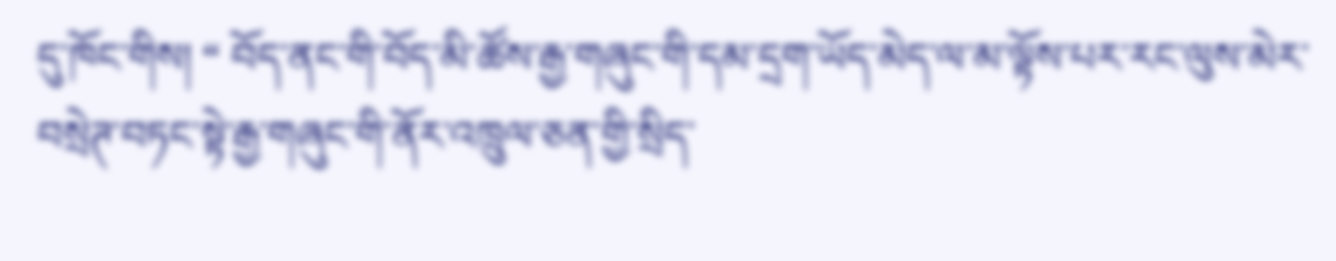དུ་ཁོང་གིས། “ བོད་ནང་གི་བོད་མི་ཚོས་རྒྱ་གཞུང་གི་དམ་དྲག་ཡོད་མེད་ལ་མ་ལྟོས་པར་རང་ལུས་མེར་བསྲེཊ་བཏང་སྟེ་རྒྱ་གཞུང་གི་ནོར་འཁྲུལ་ཅན་གྱི་སྲིད་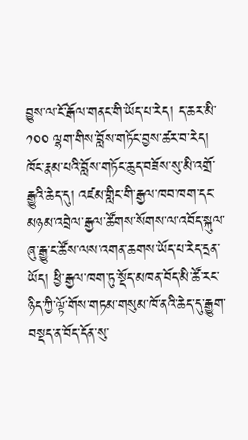བྱུས་ལ་ངོ་རྒོལ་གནང་གི་ཡོད་པ་རེད། ད་ཆར་མི་ ༡༠༠ ལྷག་གིས་བློས་གཏོང་བྱས་ཚར་བ་རེད། ཁོང་རྣམ་པའི་བློས་གཏོང་ཆུད་བཟོས་སུ་མི་འགྲོ་རྒྱུའི་ཆེད་དུ། འཛམ་གླིང་གི་རྒྱལ་ཁབ་ཁག་དང་མཉམ་འབྲེལ་རྒྱལ་ཚོགས་སོགས་ལ་འབོད་སྐུལ་ཞུ་རྒྱུ་ང་ཚོས་ལས་འགན་ཆགས་ཡོད་པ་རེད་དྲན་ཡོད། ཕྱི་རྒྱལ་ཁག་ཏུ་སྡོད་མཁན་བོད་མི་ཚོ་རང་ཉིད་ཀྱི་ལྟོ་གོས་གཏམ་གསུམ་ཁོ་ནའི་ཆེད་དུ་རྒྱུག་བསྡད་ན་བོད་དོན་སུ་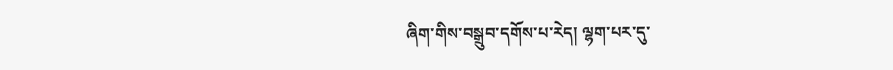ཞིག་གིས་བསྒྲུབ་དགོས་པ་རེད། ལྷག་པར་དུ་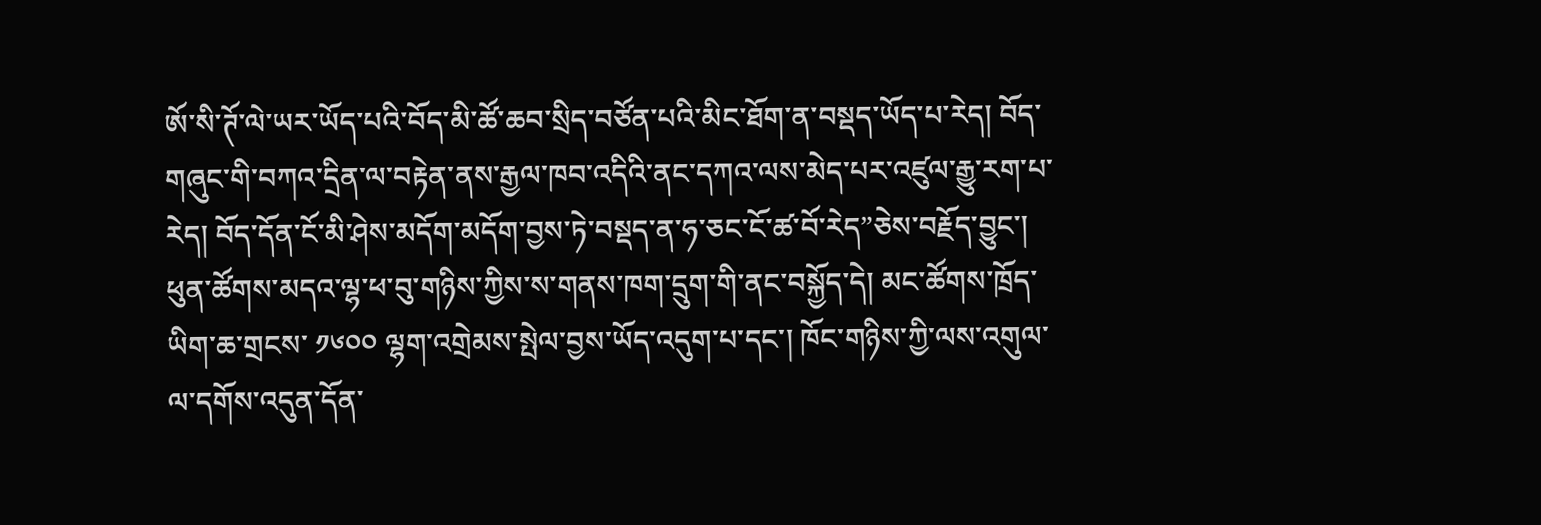ཨོ་སི་ཊོ་ལེ་ཡར་ཡོད་པའི་བོད་མི་ཚོ་ཆབ་སྲིད་བཙོན་པའི་མིང་ཐོག་ན་བསྡད་ཡོད་པ་རེད། བོད་གཞུང་གི་བཀའ་དྲིན་ལ་བརྟེན་ནས་རྒྱལ་ཁབ་འདིའི་ནང་དཀའ་ལས་མེད་པར་འཛུལ་རྒྱུ་རག་པ་རེད། བོད་དོན་ངོ་མི་ཤེས་མདོག་མདོག་བྱས་ཏེ་བསྡད་ན་ཧ་ཅང་ངོ་ཚ་བོ་རེད”ཅེས་བརྗོད་བྱུང་།
ཕུན་ཚོགས་མདའ་ལྷ་ཕ་བུ་གཉིས་ཀྱིས་ས་གནས་ཁག་དྲུག་གི་ནང་བསྐྱོད་དེ། མང་ཚོགས་ཁྲོད་ཡིག་ཆ་གྲངས་ ༡༦༠༠ ལྷག་འགྲེམས་སྤེལ་བྱས་ཡོད་འདུག་པ་དང་། ཁོང་གཉིས་ཀྱི་ལས་འགུལ་ལ་དགོས་འདུན་དོན་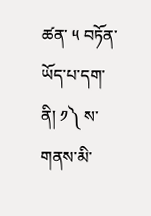ཚན་ ༥ བཏོན་ཡོད་པ་དག་ནི། ༡༽ ས་གནས་མི་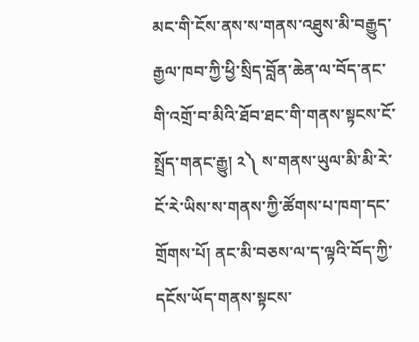མང་གི་ངོས་ནས་ས་གནས་འཐུས་མི་བརྒྱུད་རྒྱལ་ཁབ་ཀྱི་ཕྱི་སྲིད་བློན་ཆེན་ལ་བོད་ནང་གི་འགྲོ་བ་མིའི་ཐོབ་ཐང་གི་གནས་སྟངས་ངོ་སྤྲོད་གནང་རྒྱུ། ༢༽ ས་གནས་ཡུལ་མི་མི་རེ་ངོ་རེ་ཡིས་ས་གནས་ཀྱི་ཚོགས་པ་ཁག་དང་གྲོགས་པོ། ནང་མི་བཅས་ལ་ད་ལྟའི་བོད་ཀྱི་དངོས་ཡོད་གནས་སྟངས་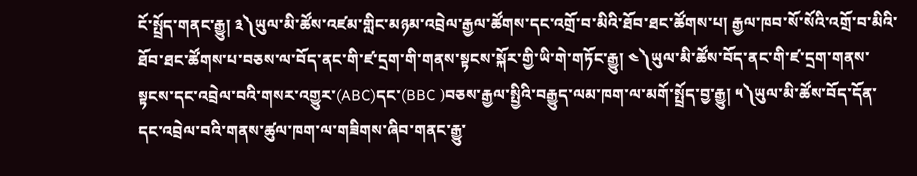ངོ་སྤྲོད་གནང་རྒྱུ། ༣༽ཡུལ་མི་ཚོས་འཛམ་གླིང་མཉམ་འབྲེལ་རྒྱལ་ཚོགས་དང་འགྲོ་བ་མིའི་ཐོབ་ཐང་ཚོགས་པ། རྒྱལ་ཁབ་སོ་སོའི་འགྲོ་བ་མིའི་ཐོབ་ཐང་ཚོགས་པ་བཅས་ལ་བོད་ནང་གི་ཛ་དྲག་གི་གནས་སྟངས་སྐོར་གྱི་ཡི་གེ་གཏོང་རྒྱུ། ༤༽ཡུལ་མི་ཚོས་བོད་ནང་གི་ཛ་དྲག་གནས་སྟངས་དང་འབྲེལ་བའི་གསར་འགྱུར་(ABC)དང་(BBC )བཅས་རྒྱལ་སྤྱིའི་བརྒྱུད་ལམ་ཁག་ལ་མགོ་སྤྲོད་བྱ་རྒྱུ། ༥༽ཡུལ་མི་ཚོས་བོད་དོན་དང་འབྲེལ་བའི་གནས་ཚུལ་ཁག་ལ་གཟིགས་ཞིབ་གནང་རྒྱུ་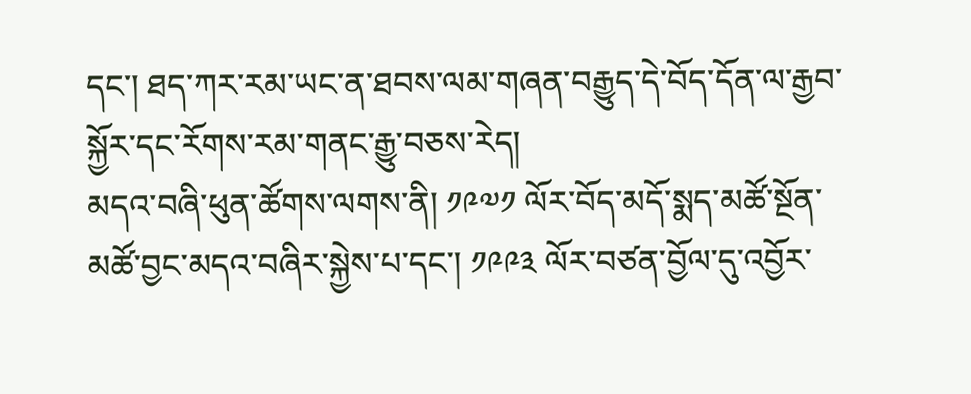དང་། ཐད་ཀར་རམ་ཡང་ན་ཐབས་ལམ་གཞན་བརྒྱུད་དེ་བོད་དོན་ལ་རྒྱབ་སྐྱོར་དང་རོགས་རམ་གནང་རྒྱུ་བཅས་རེད།
མདའ་བཞི་ཕུན་ཚོགས་ལགས་ནི། ༡༩༧༡ ལོར་བོད་མདོ་སྨད་མཚོ་སྔོན་མཚོ་བྱང་མདའ་བཞིར་སྐྱེས་པ་དང་། ༡༩༩༣ ལོར་བཙན་བྱོལ་དུ་འབྱོར་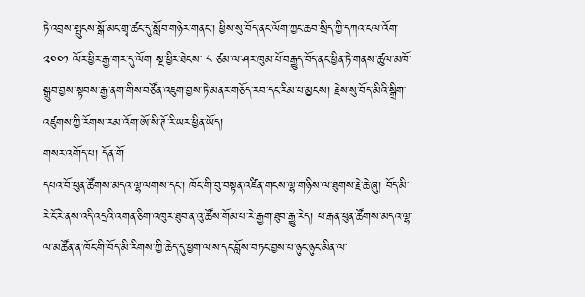ཏེ་འབྲས་སྤུངས་སྒོ་མང་གྲྭ་ཚང་དུ་སློབ་གཉེར་གནང་། ཕྱིས་སུ་བོད་ནང་ལོག་ཀྱང་ཆབ་སྲིད་ཀྱི་དཀའ་ངལ་འོག་ ༢༠༠༡ ལོར་ཕྱིར་རྒྱ་གར་དུ་ལོག སྔ་ཕྱིར་ཐེངས་ ༨ ཙམ་ལ་ཤར་ཁུམ་པོ་བརྒྱུད་བོད་ནང་ཕྱིན་ཏེ་གནས་ཚུལ་མཁོ་སྒྲུབ་བྱས་སྟབས་རྒྱ་ནག་གིས་བཙོན་འཇུག་བྱས་ཏེ་མནར་གཅོད་རབ་དང་རིམ་པ་མྱངས། རྗེས་སུ་བོད་མིའི་སྒྲིག་འཛུགས་ཀྱི་རོགས་རམ་འོག་ཨོ་སི་ཊོ་རི་ཡར་ཕྱིན་ཡོད།
གསར་འགོད་པ། དོན་གོ
དཔའ་བོ་ཕུན་ཚོགས་མདའ་ལྷ་ལགས་དང་། ཁོང་གི་བུ་བསྟན་འཛིན་གངས་ལྷ་གཉིས་ལ་ཐུགས་རྗེ་ཆེ་ཞུ། བོད་མི་རེ་ངོ་རེ་ནས་འདི་འདྲའི་འགན་ཅིག་འཁུར་ཐུབ་ན་འུ་ཚོས་གོམ་པ་རེ་རྒྱག་ཐུབ་རྒྱུ་རེད། ཕ་རྒན་ཕུན་ཚོགས་མདའ་ལྷ་ལ་མཚོན་ན་ཁོང་གི་བོད་མི་རིགས་ཀྱི་ཆེད་དུ་ཕྱག་ལས་དང་བློས་བཏང་བྱས་པ་ཉུང་ཉུང་མིན་ལ་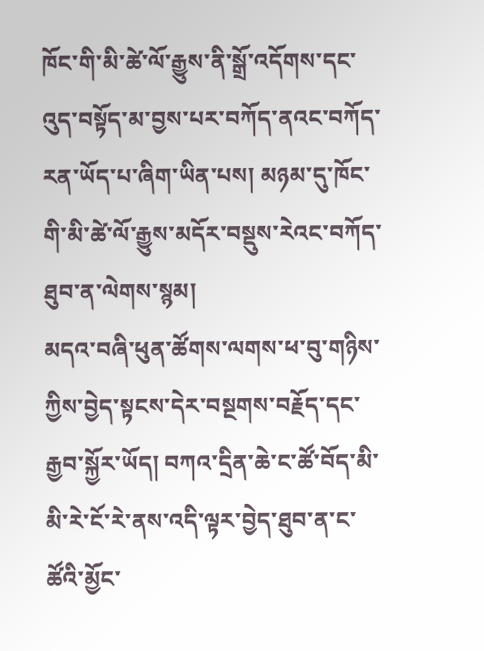ཁོང་གི་མི་ཚེ་ལོ་རྒྱུས་ནི་སྒྲོ་འདོགས་དང་འུད་བསྟོད་མ་བྱས་པར་བཀོད་ནའང་བཀོད་རན་ཡོད་པ་ཞིག་ཡིན་པས། མཉམ་དུ་ཁོང་གི་མི་ཚེ་ལོ་རྒྱུས་མདོར་བསྡུས་རེའང་བཀོད་ཐུབ་ན་ལེགས་སྙམ།
མདའ་བཞི་ཕུན་ཚོགས་ལགས་ཕ་བུ་གཉིས་ཀྱིས་བྱེད་སྟངས་དེར་བསྔགས་བརྗོད་དང་རྒྱབ་སྐྱོར་ཡོད། བཀའ་དྲིན་ཆེ་ང་ཚོ་བོད་མི་མི་རེ་ངོ་རེ་ནས་འདི་ལྟར་བྱེད་ཐུབ་ན་ང་ཚོའི་མྱོང་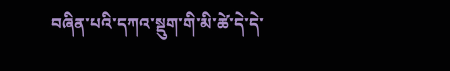བཞིན་པའི་དཀའ་སྡུག་གི་མི་ཚེ་དེ་དེ་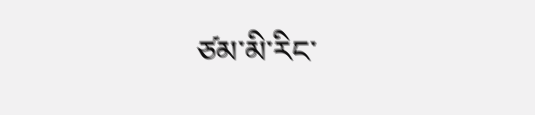ཙམ་མི་རིང་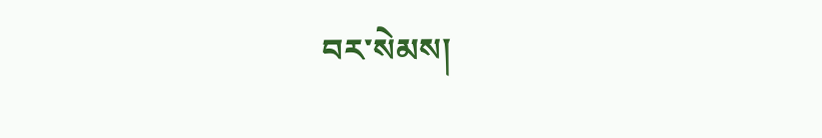བར་སེམས།